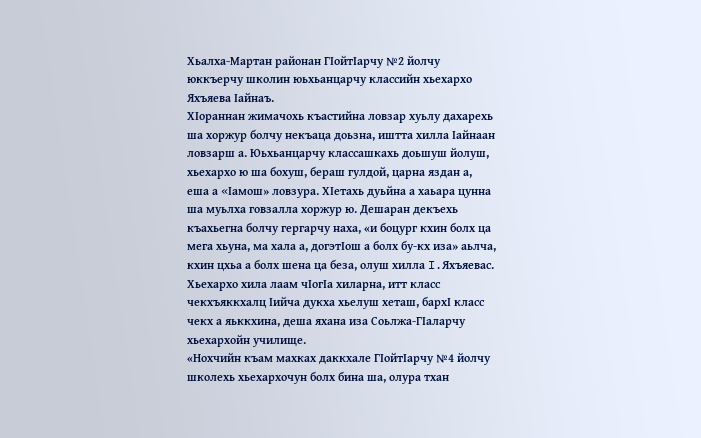Хьалха-Мартан районан ГIойтIарчу №2 йолчу юккъерчу школин юьхьанцарчу классийн хьехархо Яхъяева Iайнаъ.
ХIораннан жимачохь къастийна ловзар хуьлу дахарехь ша хоржур болчу некъаца доьзна, иштта хилла Iайнаан ловзарш а. Юьхьанцарчу классашкахь доьшуш йолуш, хьехархо ю ша бохуш, бераш гулдой, царна яздан а, еша а «Iамош» ловзура. ХIетахь дуьйна а хаьара цунна ша муьлха говзалла хоржур ю. Дешаран декъехь къахьегна болчу гергарчу наха, «и боцург кхин болх ца мега хьуна, ма хала а, догэтIош а болх бу-кх иза» аьлча, кхин цхьа а болх шена ца беза, олуш хилла I.Яхъяевас. Хьехархо хила лаам чIогIа хиларна, итт класс чекхъяккхалц Iийча дукха хьелуш хеташ, бархI класс чекх а яьккхина, деша яхана иза Соьлжа-ГIаларчу хьехархойн училище.
«Нохчийн къам махках даккхале ГIойтIарчу №4 йолчу школехь хьехархочун болх бина ша, олура тхан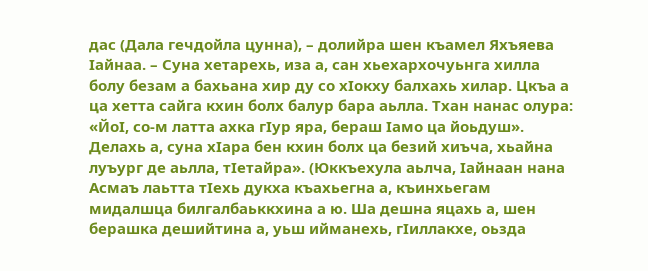дас (Дала гечдойла цунна), – долийра шен къамел Яхъяева Iайнаа. – Суна хетарехь, иза а, сан хьехархочуьнга хилла болу безам а бахьана хир ду со хIокху балхахь хилар. Цкъа а ца хетта сайга кхин болх балур бара аьлла. Тхан нанас олура: «ЙоI, со-м латта ахка гIур яра, бераш Iамо ца йоьдуш». Делахь а, суна хIара бен кхин болх ца безий хиъча, хьайна луъург де аьлла, тIетайра». (Юккъехула аьлча, Iайнаан нана Асмаъ лаьтта тIехь дукха къахьегна а, къинхьегам мидалшца билгалбаьккхина а ю. Ша дешна яцахь а, шен берашка дешийтина а, уьш ийманехь, гIиллакхе, оьзда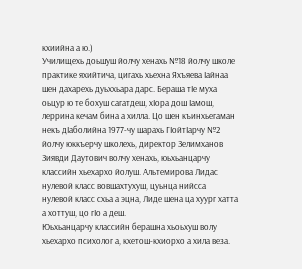кхиийна а ю.)
Училищехь доьшуш йолчу хенахь №18 йолчу школе практике яхийтича, цигахь хьехна Яхъяева Iайнаа шен дахарехь дуьххьара дарс. Бераша тIе муха оьцур ю те бохуш сагатдеш, хIора дош Iамош, леррина кечам бина а хилла. Цо шен къинхьегаман некъ дIаболийна 1977-чу шарахь ГIойтIарчу №2 йолчу юккъерчу школехь, директор Зелимханов Зиявди Даутович волчу хенахь, юьхьанцарчу классийн хьехархо йолуш. Альтемирова Лидас нулевой класс вовшахтухуш, цуьнца нийсса нулевой класс схьа а эцна, Лиде шена ца хуург хатта а хоттуш, цо гIо а деш.
Юьхьанцарчу классийн берашна хьоьхуш волу хьехархо психолог а, кхетош-кхиорхо а хила веза.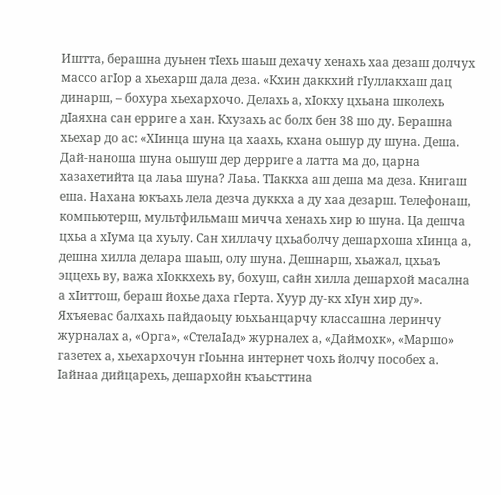Иштта, берашна дуьнен тIехь шаьш дехачу хенахь хаа дезаш долчух массо агIор а хьехарш дала деза. «Кхин даккхий гIуллакхаш дац динарш, – бохура хьехархочо. Делахь а, хIокху цхьана школехь дIаяхна сан ерриге а хан. Кхузахь ас болх бен 38 шо ду. Берашна хьехар до ас: «ХIинца шуна ца хаахь, кхана оьшур ду шуна. Деша. Дай-наноша шуна оьшуш дер дерриге а латта ма до, царна хазахетийта ца лаьа шуна? Лаьа. ТIаккха аш деша ма деза. Книгаш еша. Нахана юкъахь лела дезча дуккха а ду хаа дезарш. Телефонаш, компьютерш, мультфильмаш мичча хенахь хир ю шуна. Ца дешча цхьа а хIума ца хуьлу. Сан хиллачу цхьаболчу дешархоша хIинца а, дешна хилла делара шаьш, олу шуна. Дешнарш, хьажал, цхьаъ эццехь ву, важа хIоккхехь ву, бохуш, сайн хилла дешархой масална а хIиттош, бераш йохье даха гIерта. Хуур ду-кх хIун хир ду».
Яхъяевас балхахь пайдаоьцу юьхьанцарчу классашна леринчу журналах а, «Орга», «СтелаIад» журналех а, «Даймохк», «Маршо» газетех а, хьехархочун гIоьнна интернет чохь йолчу пособех а. Iайнаа дийцарехь, дешархойн къаьсттина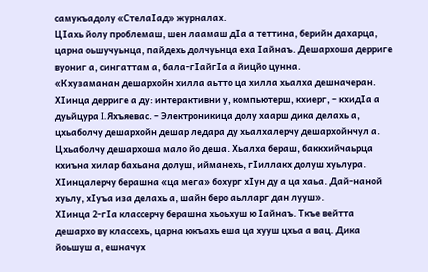самукъадолу «СтелаIад» журналах.
ЦIахь йолу проблемаш, шен лаамаш дIа а теттина, берийн дахарца, царна оьшучуьнца, пайдехь долчуьнца еха Iайнаъ. Дешархоша дерриге вуониг а, сингаттам а, бала-гIайгIа а йицйо цунна.
«Кхузаманан дешархойн хилла аьтто ца хилла хьалха дешначеран. ХIинца дерриге а ду: интерактивни у, компьютерш, кхиерг, – кхидIа а дуьйцура I.Яхъяевас. – Электроникица долу хаарш дика делахь а, цхьаболчу дешархойн дешар ледара ду хьалхалерчу дешархойнчул а. Цхьаболчу дешархоша мало йо деша. Хьалха бераш, баккхийчаьрца кхиъна хилар бахьана долуш, ийманехь, гIиллакх долуш хуьлура. ХIинцалерчу берашна «ца мега» бохург хIун ду а ца хаьа. Дай-наной хуьлу, хIуъа иза делахь а, шайн беро аьлларг дан лууш».
ХIинца 2-гIа классерчу берашна хьоьхуш ю Iайнаъ. Ткъе вейтта дешархо ву классехь, царна юкъахь еша ца хууш цхьа а вац. Дика йоьшуш а, ешначух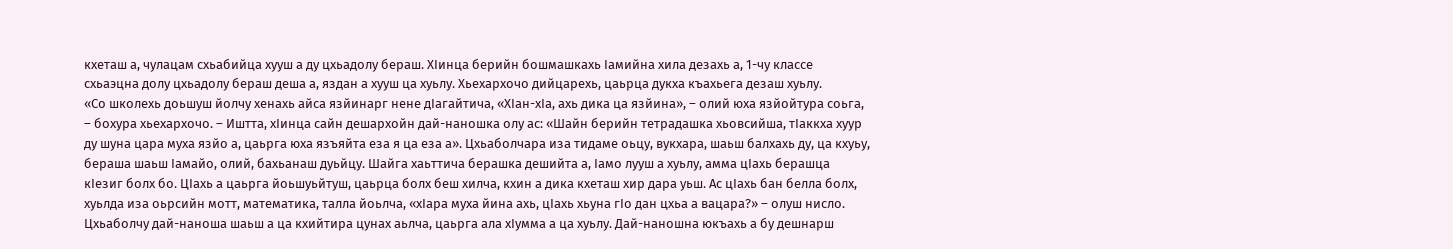кхеташ а, чулацам схьабийца хууш а ду цхьадолу бераш. ХIинца берийн бошмашкахь Iамийна хила дезахь а, 1-чу классе схьаэцна долу цхьадолу бераш деша а, яздан а хууш ца хуьлу. Хьехархочо дийцарехь, цаьрца дукха къахьега дезаш хуьлу.
«Со школехь доьшуш йолчу хенахь айса язйинарг нене дIагайтича, «ХIан-хIа, ахь дика ца язйина», – олий юха язйойтура соьга, – бохура хьехархочо. – Иштта, хIинца сайн дешархойн дай-наношка олу ас: «Шайн берийн тетрадашка хьовсийша, тIаккха хуур ду шуна цара муха язйо а, цаьрга юха язъяйта еза я ца еза а». Цхьаболчара иза тидаме оьцу, вукхара, шаьш балхахь ду, ца кхуьу, бераша шаьш Iамайо, олий, бахьанаш дуьйцу. Шайга хаьттича берашка дешийта а, Iамо лууш а хуьлу, амма цIахь берашца кIезиг болх бо. ЦIахь а цаьрга йоьшуьйтуш, цаьрца болх беш хилча, кхин а дика кхеташ хир дара уьш. Ас цIахь бан белла болх, хуьлда иза оьрсийн мотт, математика, талла йоьлча, «хIара муха йина ахь, цIахь хьуна гIо дан цхьа а вацара?» – олуш нисло. Цхьаболчу дай-наноша шаьш а ца кхийтира цунах аьлча, цаьрга ала хIумма а ца хуьлу. Дай-наношна юкъахь а бу дешнарш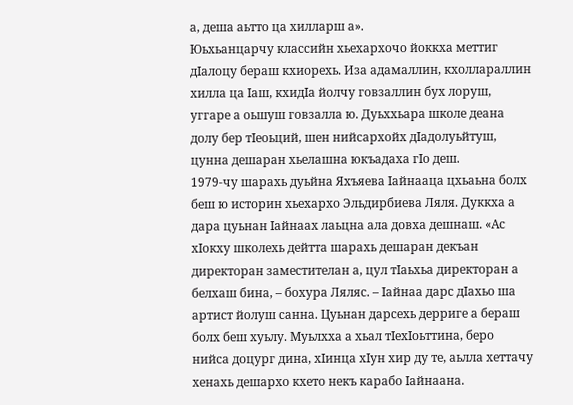а, деша аьтто ца хилларш а».
Юьхьанцарчу классийн хьехархочо йоккха меттиг дIалоцу бераш кхиорехь. Иза адамаллин, кхоллараллин хилла ца Iаш, кхидIа йолчу говзаллин бух лоруш, уггаре а оьшуш говзалла ю. Дуьххьара школе деана долу бер тIеоьций, шен нийсархойх дIадолуьйтуш, цунна дешаран хьелашна юкъадаха гIо деш.
1979-чу шарахь дуьйна Яхъяева Iайнааца цхьаьна болх беш ю историн хьехархо Эльдирбиева Ляля. Дуккха а дара цуьнан Iайнаах лаьцна ала довха дешнаш. «Ас хIокху школехь дейтта шарахь дешаран декъан директоран заместителан а, цул тIаьхьа директоран а белхаш бина, – бохура Ляляс. – Iайнаа дарс дIахьо ша артист йолуш санна. Цуьнан дарсехь дерриге а бераш болх беш хуьлу. Муьлхха а хьал тIехIоьттина, беро нийса доцург дина, хIинца хIун хир ду те, аьлла хеттачу хенахь дешархо кхето некъ карабо Iайнаана.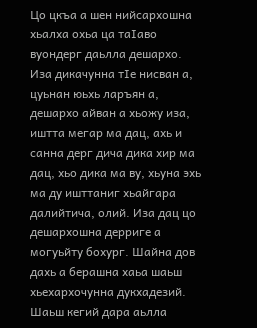Цо цкъа а шен нийсархошна хьалха охьа ца таIаво вуондерг даьлла дешархо. Иза дикачунна тIе нисван а, цуьнан юьхь ларъян а, дешархо айван а хьожу иза, иштта мегар ма дац, ахь и санна дерг дича дика хир ма дац, хьо дика ма ву, хьуна эхь ма ду ишттаниг хьайгара далийтича, олий. Иза дац цо дешархошна дерриге а могуьйту бохург. Шайна дов дахь а берашна хаьа шаьш хьехархочунна дукхадезий. Шаьш кегий дара аьлла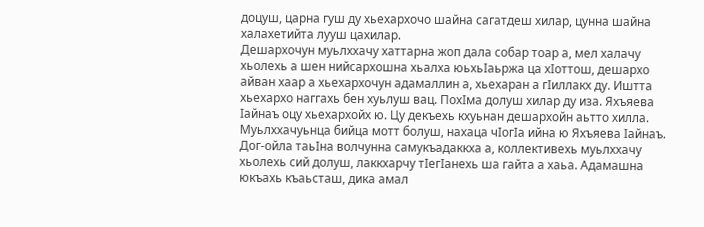доцуш, царна гуш ду хьехархочо шайна сагатдеш хилар, цунна шайна халахетийта лууш цахилар.
Дешархочун муьлххачу хаттарна жоп дала собар тоар а, мел халачу хьолехь а шен нийсархошна хьалха юьхьIаьржа ца хIоттош, дешархо айван хаар а хьехархочун адамаллин а, хьехаран а гIиллакх ду. Иштта хьехархо наггахь бен хуьлуш вац. ПохIма долуш хилар ду иза. Яхъяева Iайнаъ оцу хьехархойх ю. Цу декъехь кхуьнан дешархойн аьтто хилла.
Муьлххачуьнца бийца мотт болуш, нахаца чIогIа ийна ю Яхъяева Iайнаъ. Дог-ойла таьIна волчунна самукъадаккха а, коллективехь муьлххачу хьолехь сий долуш, лаккхарчу тIегIанехь ша гайта а хаьа. Адамашна юкъахь къаьсташ, дика амал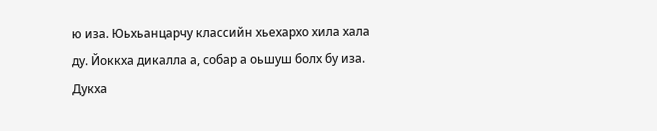ю иза. Юьхьанцарчу классийн хьехархо хила хала ду. Йоккха дикалла а, собар а оьшуш болх бу иза. Дукха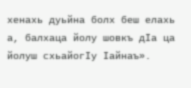хенахь дуьйна болх беш елахь а, балхаца йолу шовкъ дIа ца йолуш схьайогIу Iайнаъ».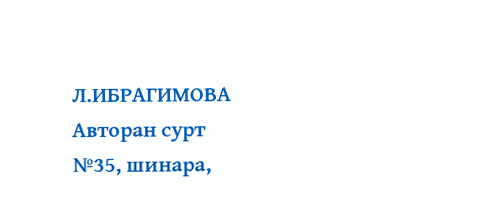Л.ИБРАГИМОВА
Авторан сурт
№35, шинара,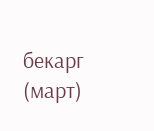бекарг (март)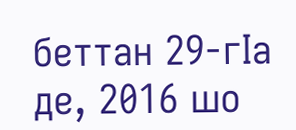беттан 29-гIа де, 2016 шо